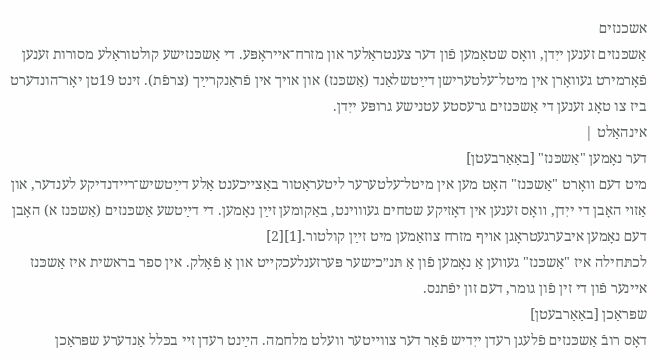אשכנזים
אַשכּנזים זענען ייִדן, װאָס שטאַמען פֿון דער צענטראַלער און מזרח־אײראָפּע. די אַשכּנזישע קולטוראַלע מסורות זענען פֿאָרמירט געװאָרן אין מיטל־עלטערישן דײַטשלאַנד (אַשכּנז) און אױך אין פֿראַנקרײַך (צרפֿת). זינט 19טן יאָר־הונדערט ביז צו טאָג זענען די אַשכּנזים גרעסטע עטנישע גרופּע ייִדן.
אינהאַלט |
דער נאָמען "אַשכּנז" [באַאַרבעטן]
מיט דעם װאָרט "אַשכּנז" האָט מען אין מיטל־עלטערער ליטעראַטור באַצײכענט אַלע דײַטשיש־רײדנדיקע לענדער, און אַזױ האָבן די ייִדן, װאָס זענען אין דאָזיקע שטחים געװױנט, באַקומען זײַן נאָמען. די דײַטשע אַשכּנזים (אַשכּנז א) האָבן דעם נאָמען איבערגעטראָגן אױף מזרח צוזאַמען מיט זײַן קולטור.[1][2]
לכתּחילה איז "אַשכּנז" געװען אַ נאָמען פֿון אַ תּנ״כישער פּערזענלעכקײט און אַ פֿאָלק. אין ספר בראשית איז אַשכּנז אײנער פֿון די זין פֿון גומר, דעם זון יפֿתנס.
שפּראַכן [באַאַרבעטן]
דאָס רובֿ אַשכּנזים פֿלעגן רעדן ייִדיש פֿאַר דער צװײטער װעלט מלחמה. הײַנט רעדן זײ בכּלל אַנדערע שפּראַכן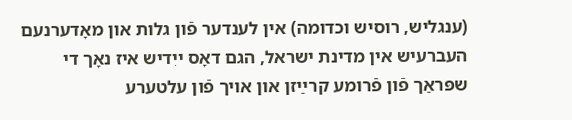(ענגליש, רוסיש וכדומה) אין לענדער פֿון גלות און מאָדערנעם העברעיש אין מדינת ישראל, הגם דאָס ייִדיש איז נאָך די שפּראַך פֿון פֿרומע קרײַזן און אױך פֿון עלטערע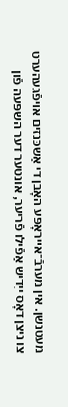מעטנשן. אין מערבֿ־אײראָפּע האָבן די אַשכּנזים אױפֿגעהערט צו ניצן דאָס ייִדיש אַפֿילו פֿריער, אונטער דער השפּעה פֿון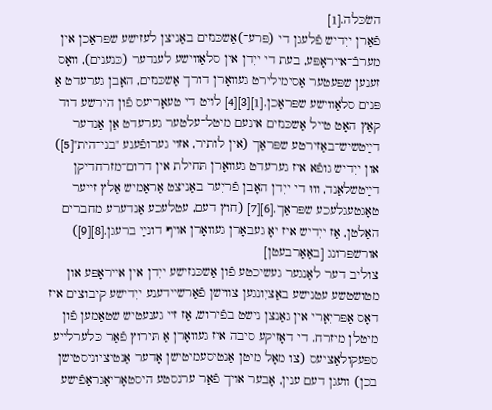השׂכּלה.[1]
פֿאַרן ייִדיש פֿלעגן די (פּרע־)אַשכּנזים באַניצן לעזישע שפּראַכן אין מערבֿ־אײראָפּע, בעת די ייִדן אין סלאַװישע לענדער (כּנענים), װאָס זענען שפּעטער אַסימילירט געװאָרן דורך אַשכּנזים, האָבן גערעדט אַ פּנים סלאַװישע שפּראַכן.[1][3][4] לױט די טעאָריעס פֿון הירשע דוד קאַץ האָט טײל אַשכּנזים אינעם מיטל־עלטער גערעדט אַן אַנדער דײַטשיש־באַזירטע שפּראַך (אין לותיר, אזױ גערופֿענע "בני־הית"[5]) און ייִדיש גופֿא איז גערעדט געװאָרן תּחילת אין דרום־מזרחדיקן דײַטשלאַנד, װוּ די ייִדן האָבן פֿריִער באַניצט אַראַמיש אַלץ זײער טאָגטעגלעכע שפּראַך.[6][7] (חוץ דעם, עטלעכע אַנדערע מחברים האַלטן, אַז ייִדיש איז יאָ געבאָרן געװאָרן אױף דונײַ ברעגן.[8][9])
אורשפּרונג [באַאַרבעטן]
צוליב דער לאַנגער געשיכטע פֿון אַשכּנזישע ייִדן אין אײראָפּע און מטושטשע עטנישע באַציִונגען צװישן פֿאַרשײדענע ייִדישע קיבוצים איז דאָס אַפּריִאָרי אין גאַנצן נישט בפֿירוש, אַז זײ גענעטיש שטאַמען פֿון מיטלן מיזרח. די דאָזיקע סיבה איז געװאָרן אַ תּירוץ פֿאַר כּלערלײע ספּעקולאַציעס (צו מאָל מיטן אַנטיסעמיטישן אָדער אַנטיציוניסטישן בכן) װעגן דעם ענין, אָבער אױך פֿאַר ערנסטע היסטאָריאָגראַפֿישע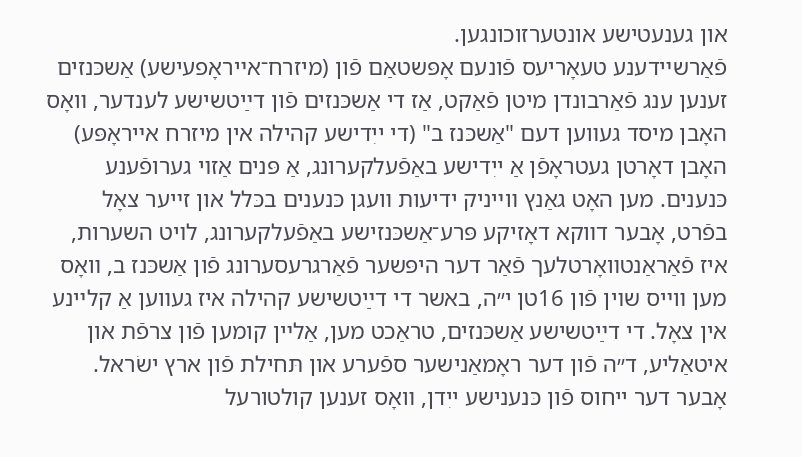און גענעטישע אונטערזוכונגען.
פֿאַרשײדענע טעאָריעס פֿונעם אָפּשטאַם פֿון (מיזרח־אײראָפעישע) אַשכּנזים זענען ענג פֿאַרבונדן מיטן פֿאַקט, אַז די אַשכּנזים פֿון דײַטשישע לענדער, װאָס האָבן מיסד געװען דעם "אַשכּנז ב" (די ייִדישע קהילה אין מיזרח אײראָפּע) האָבן דאָרטן געטראָפֿן אַ ייִדישע באַפֿעלקערונג, אַ פּנים אַזױ גערופֿענע כּנענים. מען האָט גאַנץ װײניק ידיעות װעגן כּנענים בכּלל און זײער צאָל בפֿרט, אָבער דװקא דאָזיקע פּרע־אַשכּנזישע באַפֿעלקערונג, לױט השערות, איז פֿאַראַנטװאָרטלעך פֿאַר דער היפּשער פֿאַרגרעסערונג פֿון אַשכּנז ב, װאָס מען װײס שױן פֿון 16טן י״ה, באשר די דײַטשישע קהילה איז געװען אַ קלײנע אין צאָל. די דײַטשישע אַשכּנזים, טראַכט מען, אַלײן קומען פֿון צרפֿת און איטאַליע, ד״ה פֿון דער ראָמאַנישער ספֿערע און תּחילת פֿון ארץ ישׂראל. אָבער דער ייחוס פֿון כּנענישע ייִדן, װאָס זענען קולטורעל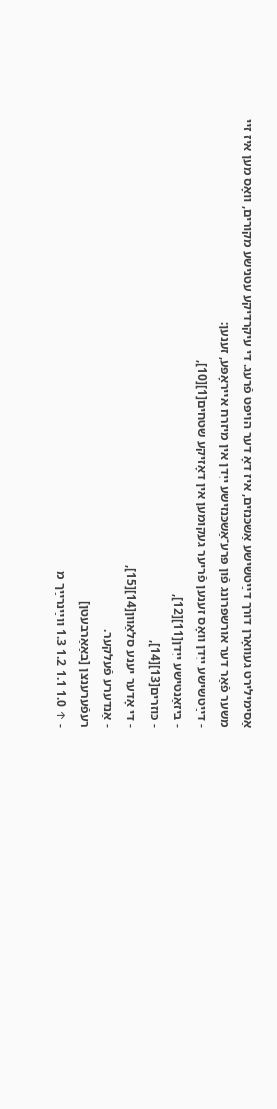אַסימילירט געװאָרן דורך דײַטשישע אַשכּנזים, איז דאָ דער הױפּט פֿרעג. די עיקרדיקע עטנישע מקורים, װאָס מען איז זײ משער פֿאַר דער אורשפּרונג פֿון פּרע־אַשכּנזישע ייִדן אין מיזרח אײראָפּע, זענען:
- דײַטשישע ייִדן װאָס זענען פֿריער געקומען אין דאָזיקע שטחים[1][10],
- ביזאַנטישע ייִדן[11][12],
- כּוזרים[13][14],
- די אָדער יענע סלאַװן[14][15],
- אַנדערע פֿעלקער.
רעפֿערענצן [באַאַרבעטן]
- ↑ 1.0 1.1 1.2 1.3 װײַנרײַך מ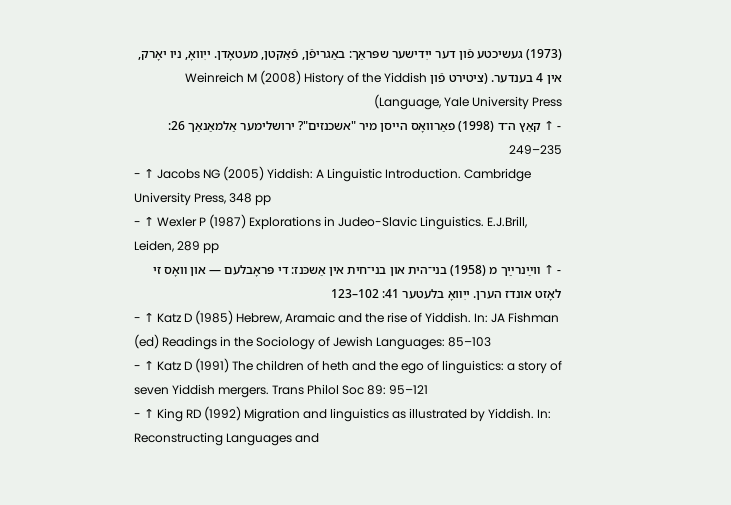(1973) געשיכטע פֿון דער ייִדישער שפּראַך: באַגריפֿן, פֿאַקטן, מעטאָדן. ייִװאָ, ניו יאָרק, אין 4 בענדער. (ציטירט פֿון Weinreich M (2008) History of the Yiddish Language, Yale University Press)
- ↑ קאַץ ה־ד (1998) פאַרװאָס הײסן מיר "אשכנזים"? ירושלימער אַלמאַנאַך 26: 235–249
- ↑ Jacobs NG (2005) Yiddish: A Linguistic Introduction. Cambridge University Press, 348 pp
- ↑ Wexler P (1987) Explorations in Judeo-Slavic Linguistics. E.J.Brill, Leiden, 289 pp
- ↑ װײַנרײַך מ (1958) בני־הית און בני־חית אין אַשכּנז: די פּראָבלעם — און װאָס זי לאָזט אונדז הערן. ייִװאָ בלעטער 41: 102–123
- ↑ Katz D (1985) Hebrew, Aramaic and the rise of Yiddish. In: JA Fishman (ed) Readings in the Sociology of Jewish Languages: 85–103
- ↑ Katz D (1991) The children of heth and the ego of linguistics: a story of seven Yiddish mergers. Trans Philol Soc 89: 95–121
- ↑ King RD (1992) Migration and linguistics as illustrated by Yiddish. In: Reconstructing Languages and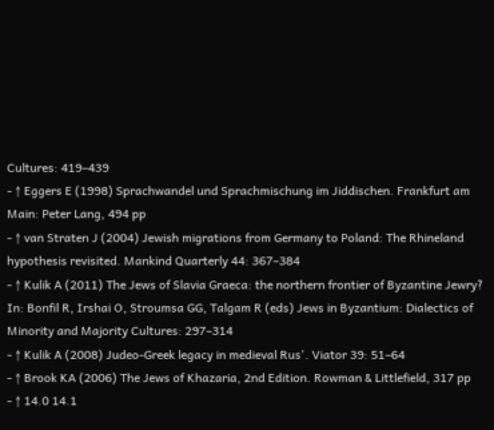Cultures: 419–439
- ↑ Eggers E (1998) Sprachwandel und Sprachmischung im Jiddischen. Frankfurt am Main: Peter Lang, 494 pp
- ↑ van Straten J (2004) Jewish migrations from Germany to Poland: The Rhineland hypothesis revisited. Mankind Quarterly 44: 367–384
- ↑ Kulik A (2011) The Jews of Slavia Graeca: the northern frontier of Byzantine Jewry? In: Bonfil R, Irshai O, Stroumsa GG, Talgam R (eds) Jews in Byzantium: Dialectics of Minority and Majority Cultures: 297–314
- ↑ Kulik A (2008) Judeo-Greek legacy in medieval Rus'. Viator 39: 51–64
- ↑ Brook KA (2006) The Jews of Khazaria, 2nd Edition. Rowman & Littlefield, 317 pp
- ↑ 14.0 14.1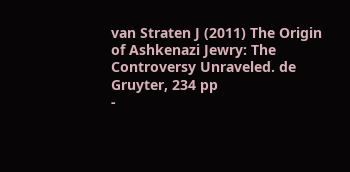van Straten J (2011) The Origin of Ashkenazi Jewry: The Controversy Unraveled. de Gruyter, 234 pp
-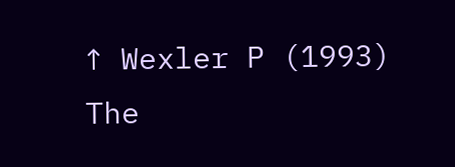↑ Wexler P (1993) The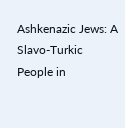Ashkenazic Jews: A Slavo-Turkic People in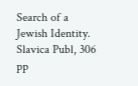Search of a Jewish Identity. Slavica Publ, 306 pp